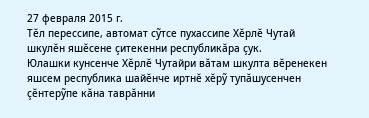27 февраля 2015 г.
Тĕл перессипе, автомат сỹтсе пухассипе Хĕрлĕ Чутай шкулĕн яшĕсене çитекенни республикăра çук.
Юлашки кунсенче Хĕрлĕ Чутайри вăтам шкулта вĕренекен яшсем республика шайĕнче иртнĕ хĕрỹ тупăшусенчен çĕнтерỹпе кăна таврăнни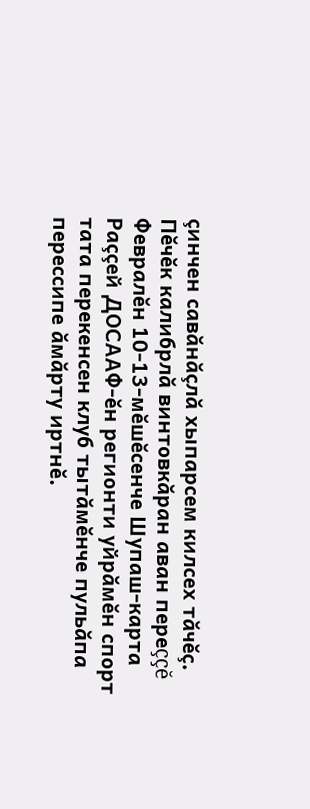çинчен савăнăçлă хыпарсем килсех тăчĕç.
Пĕчĕк калибрлă винтовкăран аван переççĕ
Февралĕн 10-13-мĕшĕсенче Шупаш-карта Раççей ДОСААФ-ĕн регионти уйрăмĕн спорт тата перекенсен клуб тытăмĕнче пульăпа перессипе ăмăрту иртнĕ.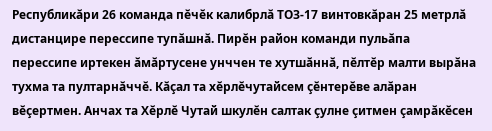Республикăри 26 команда пĕчĕк калибрлă ТОЗ-17 винтовкăран 25 метрлă дистанцире перессипе тупăшнă. Пирĕн район команди пульăпа перессипе иртекен ăмăртусене унччен те хутшăннă, пĕлтĕр малти вырăна тухма та пултарнăччĕ. Кăçал та хĕрлĕчутайсем çĕнтерĕве алăран вĕçертмен. Анчах та Хĕрлĕ Чутай шкулĕн салтак çулне çитмен çамрăкĕсен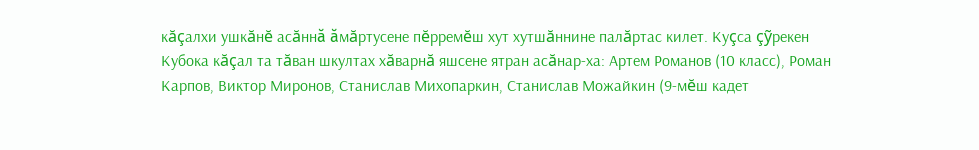кăçалхи ушкăнĕ асăннă ăмăртусене пĕрремĕш хут хутшăннине палăртас килет. Куçса çỹрекен Кубока кăçал та тăван шкултах хăварнă яшсене ятран асăнар-ха: Артем Романов (10 класс), Роман Карпов, Виктор Миронов, Станислав Михопаркин, Станислав Можайкин (9-мĕш кадет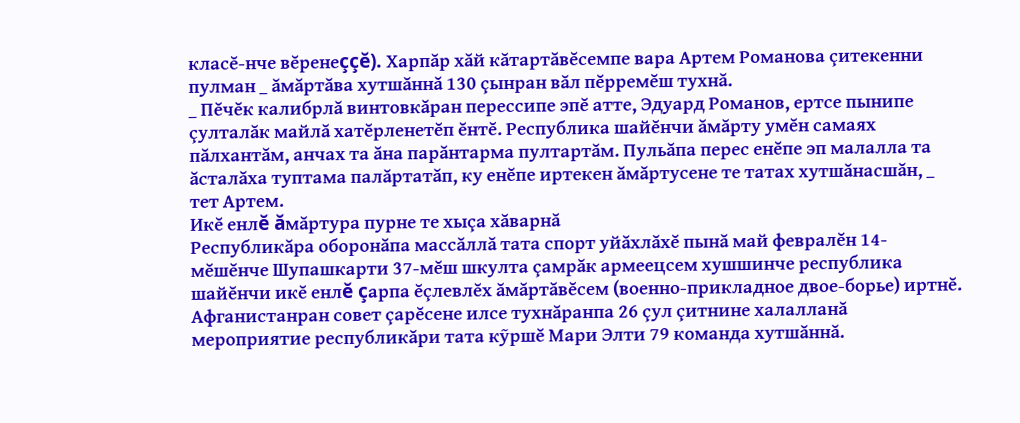класĕ-нче вĕренеççĕ). Харпăр хăй кăтартăвĕсемпе вара Артем Романова çитекенни пулман _ ăмăртăва хутшăннă 130 çынран вăл пĕрремĕш тухнă.
_ Пĕчĕк калибрлă винтовкăран перессипе эпĕ атте, Эдуард Романов, ертсе пынипе çулталăк майлă хатĕрленетĕп ĕнтĕ. Республика шайĕнчи ăмăрту умĕн самаях пăлхантăм, анчах та ăна парăнтарма пултартăм. Пульăпа перес енĕпе эп малалла та ăсталăха туптама палăртатăп, ку енĕпе иртекен ăмăртусене те татах хутшăнасшăн, _ тет Артем.
Икĕ енлĕ ăмăртура пурне те хыçа хăварнă
Республикăра оборонăпа массăллă тата спорт уйăхлăхĕ пынă май февралĕн 14-мĕшĕнче Шупашкарти 37-мĕш шкулта çамрăк армеецсем хушшинче республика шайĕнчи икĕ енлĕ çарпа ĕçлевлĕх ăмăртăвĕсем (военно-прикладное двое-борье) иртнĕ.
Афганистанран совет çарĕсене илсе тухнăранпа 26 çул çитнине халалланă мероприятие республикăри тата кỹршĕ Мари Элти 79 команда хутшăннă.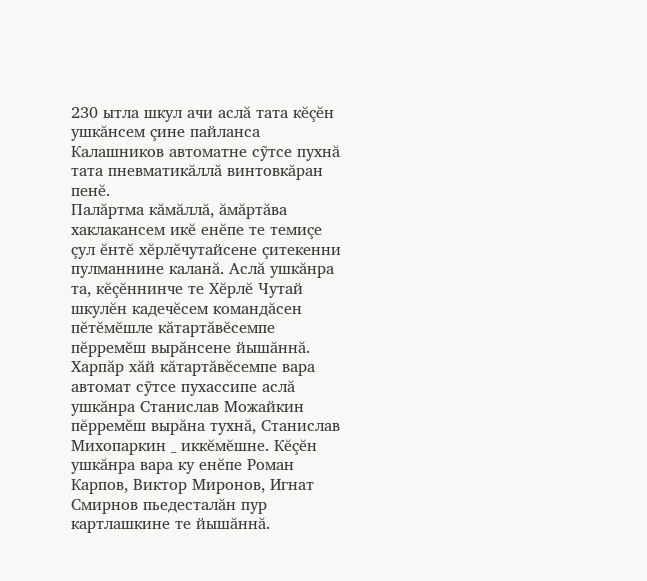230 ытла шкул ачи аслă тата кĕçĕн ушкăнсем çине пайланса Калашников автоматне сỹтсе пухнă тата пневматикăллă винтовкăран пенĕ.
Палăртма кăмăллă, ăмăртăва хаклакансем икĕ енĕпе те темиçе çул ĕнтĕ хĕрлĕчутайсене çитекенни пулманнине каланă. Аслă ушкăнра та, кĕçĕннинче те Хĕрлĕ Чутай шкулĕн кадечĕсем командăсен пĕтĕмĕшле кăтартăвĕсемпе пĕрремĕш вырăнсене йышăннă.
Харпăр хăй кăтартăвĕсемпе вара автомат сỹтсе пухассипе аслă ушкăнра Станислав Можайкин пĕрремĕш вырăна тухнă, Станислав Михопаркин _ иккĕмĕшне. Кĕçĕн ушкăнра вара ку енĕпе Роман Карпов, Виктор Миронов, Игнат Смирнов пьедесталăн пур картлашкине те йышăннă.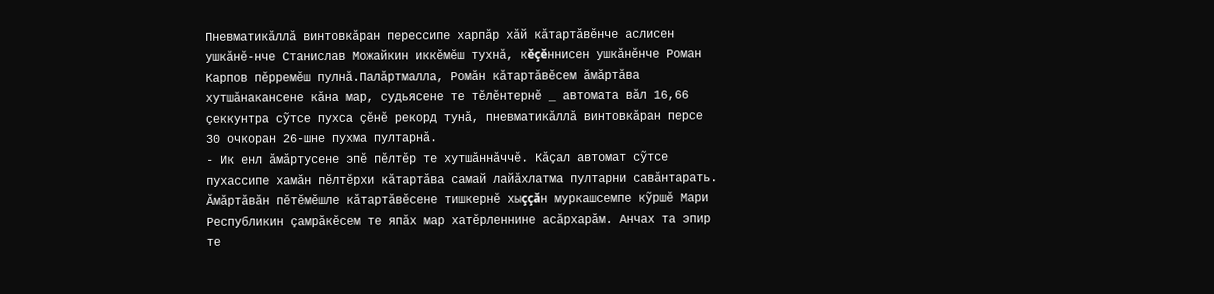Пневматикăллă винтовкăран перессипе харпăр хăй кăтартăвĕнче аслисен ушкăнĕ-нче Станислав Можайкин иккĕмĕш тухнă, кĕçĕннисен ушкăнĕнче Роман Карпов пĕрремĕш пулнă.Палăртмалла, Ромăн кăтартăвĕсем ăмăртăва хутшăнакансене кăна мар, судьясене те тĕлĕнтернĕ _ автомата вăл 16,66 çеккунтра сỹтсе пухса çĕнĕ рекорд тунă, пневматикăллă винтовкăран персе 30 очкоран 26-шне пухма пултарнă.
- Ик енл ăмăртусене эпĕ пĕлтĕр те хутшăннăччĕ. Кăçал автомат сỹтсе пухассипе хамăн пĕлтĕрхи кăтартăва самай лайăхлатма пултарни савăнтарать. Ăмăртăвăн пĕтĕмĕшле кăтартăвĕсене тишкернĕ хыççăн муркашсемпе кỹршĕ Мари Республикин çамрăкĕсем те япăх мар хатĕрленнине асăрхарăм. Анчах та эпир те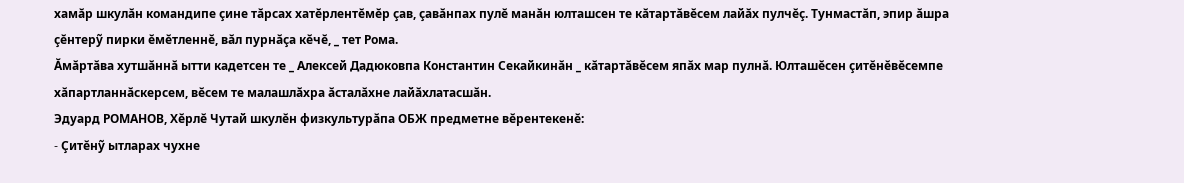хамăр шкулăн командипе çине тăрсах хатĕрлентĕмĕр çав, çавăнпах пулĕ манăн юлташсен те кăтартăвĕсем лайăх пулчĕç. Тунмастăп, эпир ăшра çĕнтерỹ пирки ĕмĕтленнĕ, вăл пурнăçа кĕчĕ, _ тет Рома.
Ăмăртăва хутшăннă ытти кадетсен те _ Алексей Дадюковпа Константин Секайкинăн _ кăтартăвĕсем япăх мар пулнă. Юлташĕсен çитĕнĕвĕсемпе хăпартланнăскерсем, вĕсем те малашлăхра ăсталăхне лайăхлатасшăн.
Эдуард РОМАНОВ, Хĕрлĕ Чутай шкулĕн физкультурăпа ОБЖ предметне вĕрентекенĕ:
- Çитĕнỹ ытларах чухне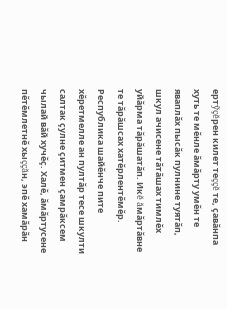ертỹçĕрен килет теççĕ те, çавăнпа хуть те мĕнле ăмăрту умĕн те яваплăх пысăк пулнине туятăп, шкул ачисене тăтăшах тимлĕх уйăрма тăрăшатăп. Икĕ ăмăртăвне те тăрăшсах хатĕрлентĕмĕр. Республика шайĕнче пите хĕретмелле ан пултăр тесе шкулти салтак çулне çитмен çамрăксем чылай вăй хучĕç. Халĕ, ăмăртусене пĕтĕмлетнĕ хыççăн, эпĕ хамăрăн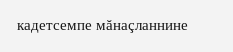кадетсемпе мăнаçланнине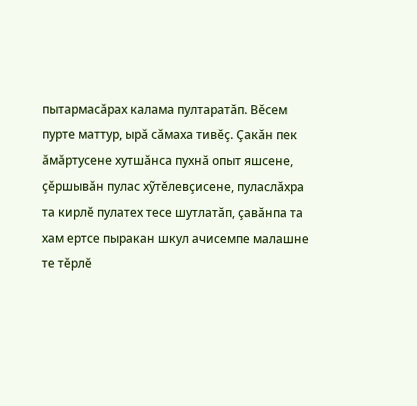пытармасăрах калама пултаратăп. Вĕсем пурте маттур, ырă сăмаха тивĕç. Çакăн пек ăмăртусене хутшăнса пухнă опыт яшсене, çĕршывăн пулас хỹтĕлевçисене, пуласлăхра та кирлĕ пулатех тесе шутлатăп, çавăнпа та хам ертсе пыракан шкул ачисемпе малашне те тĕрлĕ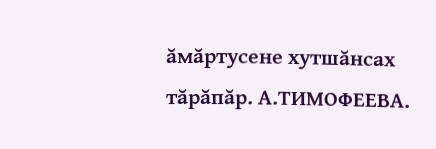ăмăртусене хутшăнсах тăрăпăр. А.ТИМОФЕЕВА.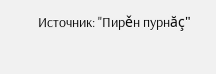Источник: "Пирěн пурнăç"